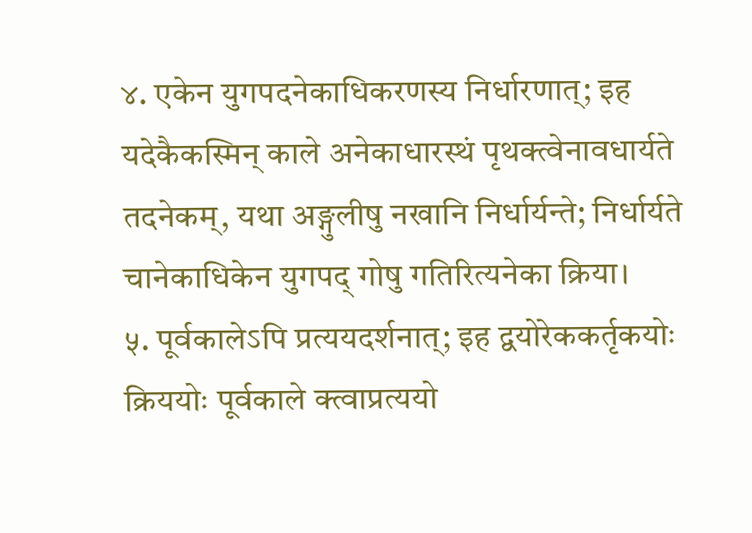४. एकेन युगपदनेकाधिकरणस्य निर्धारणात्; इह यदेकैकस्मिन् काले अनेकाधारस्थं पृथक्त्वेनावधार्यते तदनेकम्, यथा अङ्गुलीषु नखानि निर्धार्यन्ते; निर्धार्यते चानेकाधिकेन युगपद् गोषु गतिरित्यनेका क्रिया।
५. पूर्वकालेऽपि प्रत्ययदर्शनात्; इह द्वयोरेककर्तृकयोः क्रिययोः पूर्वकाले क्त्वाप्रत्ययो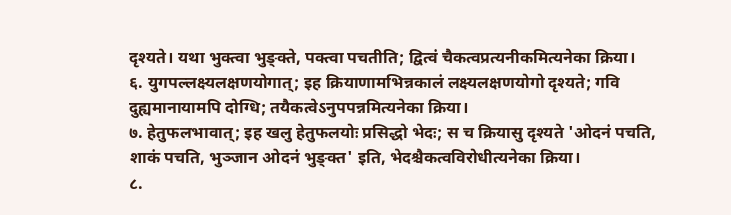दृश्यते। यथा भुक्त्वा भुङ्क्ते, पक्त्वा पचतीति; द्वित्वं चैकत्वप्रत्यनीकमित्यनेका क्रिया।
६. युगपल्लक्ष्यलक्षणयोगात्; इह क्रियाणामभिन्नकालं लक्ष्यलक्षणयोगो दृश्यते; गवि दुह्यमानायामपि दोग्धि; तयैकत्वेऽनुपपन्नमित्यनेका क्रिया।
७. हेतुफलभावात्; इह खलु हेतुफलयोः प्रसिद्धो भेदः; स च क्रियासु दृश्यते 'ओदनं पचति, शाकं पचति, भुञ्जान ओदनं भुङ्क्त' इति, भेदश्चैकत्वविरोधीत्यनेका क्रिया।
८.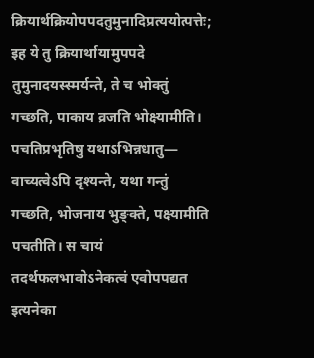क्रियार्थक्रियोपपदतुमुनादिप्रत्ययोत्पत्तेः; इह ये तु क्रियार्थायामुपपदे तुमुनादयस्स्मर्यन्ते, ते च भोक्तुं गच्छति, पाकाय व्रजति भोक्ष्यामीति। पचतिप्रभृतिषु यथाऽभिन्नधातु— वाच्यत्वेऽपि दृश्यन्ते, यथा गन्तुं गच्छति, भोजनाय भुङ्क्ते, पक्ष्यामीति पचतीति। स चायं तदर्थफलभावोऽनेकत्वं एवोपपद्यत इत्यनेका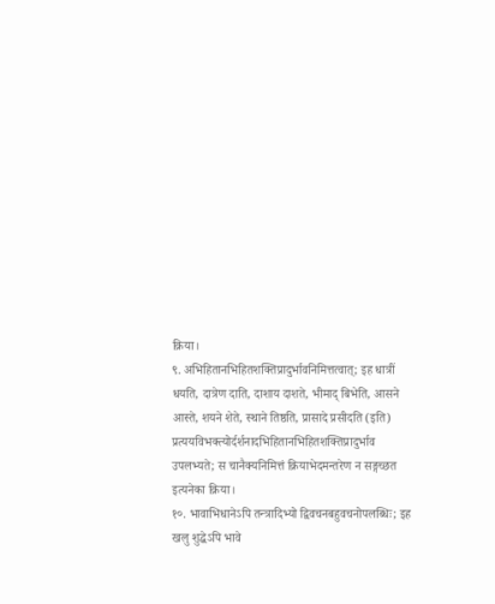क्रिया।
९. अभिहितानभिहितशक्तिप्रादुर्भावनिमित्तत्वात्; इह धात्रीं धयति, दात्रेण दाति, दाशाय दाशते, भीमाद् बिभेति, आसने आस्ते, शयने शेते, स्थाने तिष्ठति, प्रासादे प्रसीदति (इति) प्रत्ययविभक्त्योर्दर्शनादभिहितानभिहितशक्तिप्रादुर्भाव उपलभ्यते; स चानैक्यनिमित्तं क्रियाभेदमन्तरेण न सङ्गच्छत इत्यनेका क्रिया।
१०. भावाभिधानेऽपि तन्त्रादिभ्यो द्विवचनबहुवचनोपलब्धिः; इह खलु शुद्धेऽपि भावे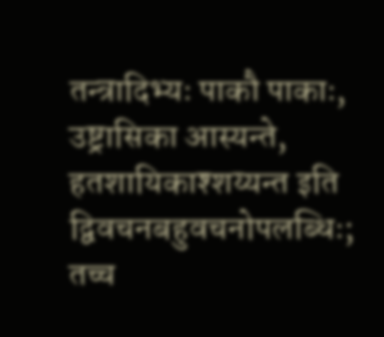तन्त्रादिभ्यः पाकौ पाकाः, उष्ट्रासिका आस्यन्ते, हतशायिकाश्शय्यन्त इति द्विवचनबहुवचनोपलब्धिः; तच्च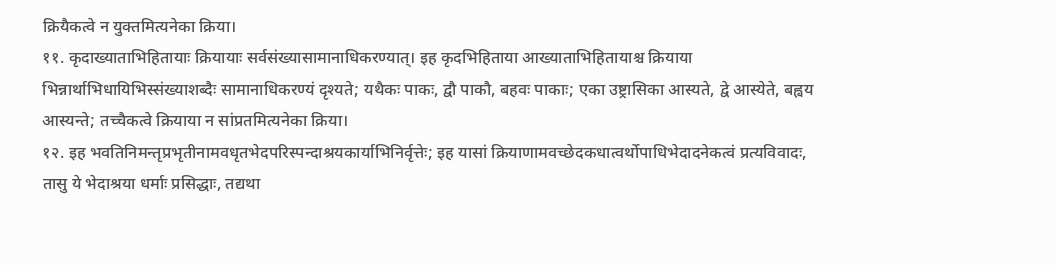क्रियैकत्वे न युक्तमित्यनेका क्रिया।
११. कृदाख्याताभिहितायाः क्रियायाः सर्वसंख्यासामानाधिकरण्यात्। इह कृदभिहिताया आख्याताभिहितायाश्च क्रियाया भिन्नार्थाभिधायिभिस्संख्याशब्दैः सामानाधिकरण्यं दृश्यते; यथैकः पाकः, द्वौ पाकौ, बहवः पाकाः; एका उष्ट्रासिका आस्यते, द्वे आस्येते, बह्वय आस्यन्ते; तच्चैकत्वे क्रियाया न सांप्रतमित्यनेका क्रिया।
१२. इह भवतिनिमन्तृप्रभृतीनामवधृतभेदपरिस्पन्दाश्रयकार्याभिनिर्वृत्तेः; इह यासां क्रियाणामवच्छेदकधात्वर्थोपाधिभेदादनेकत्वं प्रत्यविवादः, तासु ये भेदाश्रया धर्माः प्रसिद्धाः, तद्यथा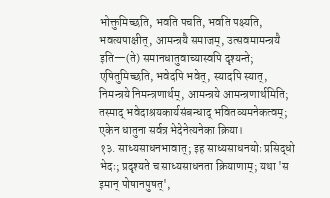भोक्तुमिच्छति, भवति पचति, भवति पक्ष्यति, भवत्यपाक्षीत्, आमन्त्रयै समाजम्, उत्सवमामन्त्रयै इति—(ते) समानधातुवाच्यास्वपि दृश्यन्ते; एषितुमिच्छति, भवेदपि भवेत्, स्यादपि स्यात्, निमन्त्रये निमन्त्रणार्थम्, आमन्त्रये आमन्त्रणार्थमिति; तस्माद् भवेदाश्रयकार्यसंबन्धाद् भवितव्यमनेकत्वम्; एकेन धातुना सर्वत्र भेदेनेत्यनेका क्रिया।
१३. साध्यसाधनभावात्; इह साध्यसाधनयोः प्रसिद्धो भेदः; प्रदृश्यते च साध्यसाधनता क्रियाणाम्; यथा 'स इमान् पोषानपुषत्',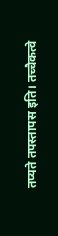तप्यते तपस्तापस इति। तच्चैकत्वे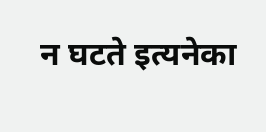न घटते इत्यनेका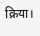क्रिया।